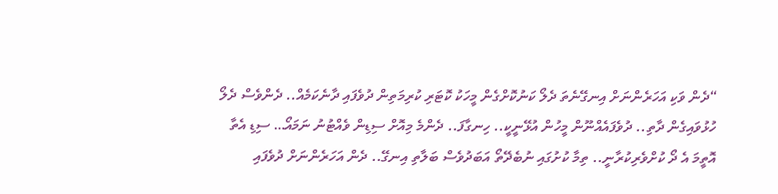“ދެން ވަކި އަހަރެންނަށް އިނގޭނެތަ ދެލޯ ކަނުކޮށްގެން މީހަކު ކޮޓަރި ކުރިމަތިން ދުވެފައި ދާނެކަމެއް.. ދެންވެސް ދެލޯ ހުޅުވައިގެން ދާތި.. ދުވެފައެއްނޫން މީހުން އުޅޭނީކީ.. ހިނގާފަ.. ދެންމެ މިއޮށް ސިޑިން ވެއްޓުނު ނަމައޯ… ސިޑި އެތާ އޮތީމަ އެ ދޯ ކުށްވެރިކުރާނީ.. ތިމާ ކުށުގައި ނުބެދޭތޯ އަބަދުވެސް ބަލާތި އިނގޭ.. ދެން އަހަރެންނަށް ދުވެފައި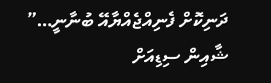ދަނިކޮށް ފެނިއްޖެއްޔާއޭ ބުނާނީ…” ޝާއިން ސިޑިއަށް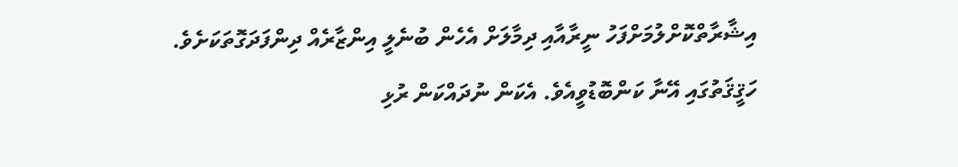އިޝާރާތްކޮށްލުމަށްފަހު ނީރާއާއި ދިމާލަށް އެހެން ބުނެލީ އިންޒާރެއް ދިންފަދަގޮތަކަށެވެ. ހަޤީޤަތުގައި އޭނާ ކަންބޮޑުވީއެވެ. އެކަން ނުދައްކަން ރުޅި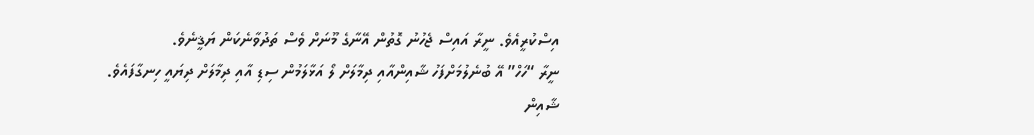އިސްކުރީއެވެ. ނީރާ އައިސް ޖެހުނު ގޮތުން އޭނާގެ މޫނަށް ވެސް ތަދުވާނެކަން ޔަޤީނެވެ.
ނީރާ “ހަހް” އޭ ބުނެލުމަށްފަހު ޝާއިންއާއި ދިމާލަށް ލޯ އަޅާލަމުން ސިޑި އާއި ދިމާލަށް ދިޔައީ ހިނގާފައެވެ.
ޝާއިން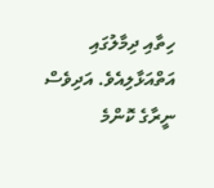ހިތާއި ދިމާލުގައި އަތްއަޅާލިއެވެ. އަދިވެސް ނީރާގެ ކޮންމެ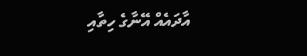އާދައެއް އޭނާގެ ހިތާއި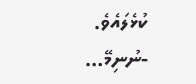ކުޅެލައެވެ.
-ނުނިމޭ…